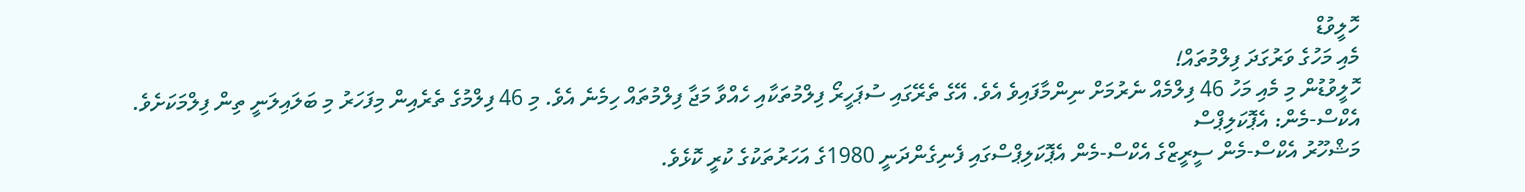ހޮލީވުޑް
މެއި މަހުގެ ވަރުގަދަ ފިލްމުތައް!
ހޮލީވުޑުން މި މެއި މަހު 46 ފިލްމެއް ނެރުމަށް ނިންމާފައިވެ އެވެ. އޭގެ ތެރޭގައި ސުޕަހީރޯ ފިލްމުތަކާއި ހެއްވާ މަޖާ ފިލްމުތައް ހިމެނެ އެވެ. މި 46 ފިލްމުގެ ތެރެއިން މިފަހަރު މި ބަލައިލަނީ ތިން ފިލްމަކަށެވެ.
އެކްސް-މެން: އެޕޮކަލިޕްސް
މަޝްހޫރު އެކްސް-މެން ސީރީޒްގެ އެކްސް-މެން އެޕޮކަލިޕްސްގައި ފެނިގެންދަނީ 1980ގެ އަހަރުތަކުގެ ކުރީ ކޮޅެވެ.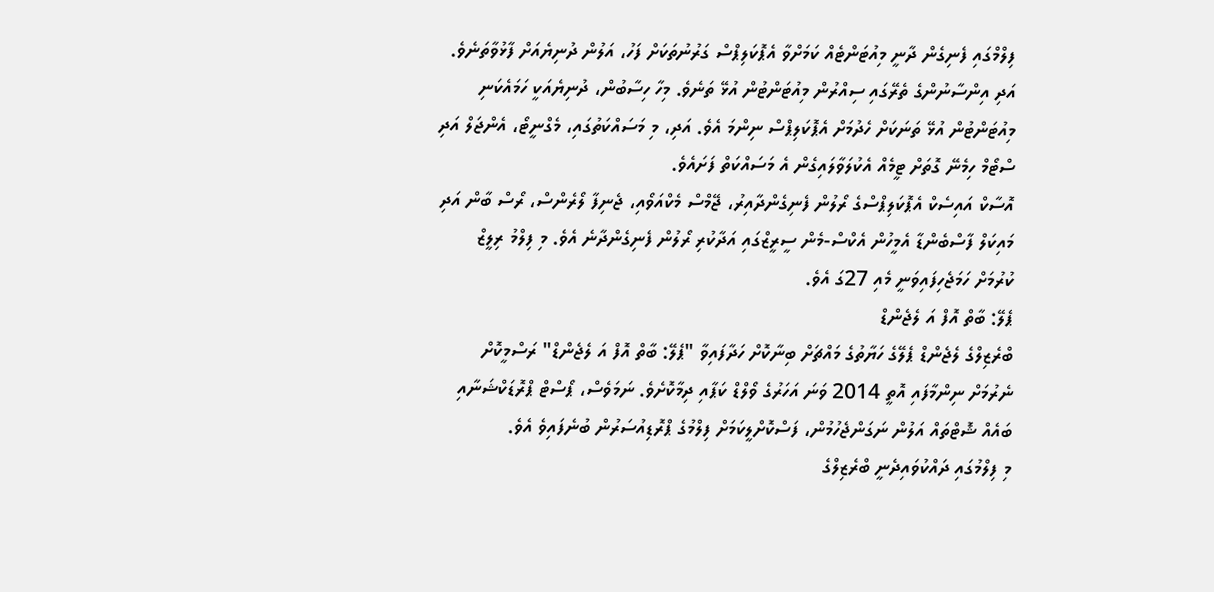ފިލްމްގައި ފެނިގެން ދާނީ މިއުޓަންޓެއް ކަމަށްވާ އެޕޮކަލިޕްސް ގަރުނުތަކަށް ފަހު، އަލުން ދުނިޔެއަށް ފާޅުވާތަނެވެ. އަދި އިންސާނުންގެ ތެރޭގައި ސިއްރުން މިއުޓަންޓުން އުޅޭ ތަނެވެ. މިހާ ހިސާބުން، ދުނިޔެއަކީ ހަމައެކަނި މިއުޓަންޓުން އުޅޭ ތަނަކަށް ހެދުމަށް އެޕޮކަލިޕްސް ނިންމަ އެވެ. އަދި، މި މަސައްކަތުގައި، މެގްނީޓޯ، އެންޖަލް އަދި ސްޓޯމް ހިމެނޭ ގޮތަށް ޓީމެއް އެކުލަވާލައިގެން އެ މަސައްކަތް ފަށައެވެ.
އޮސާކް އައިސެކް އެޕޮކަލިޕްސްގެ ރޯލުން ފެނިގެންދާއިރު، ޖޭމްސް މެކްއަވޯއި، ޖެނިފާ ލޯރެންސް، ރޯސް ބާން އަދި މައިކަލް ފާސްބެންޑާ އެމީހުން އެކްސް-މެން ސީރީޒްގައި އަދާކުރި ރޯލުން ފެނިގެންދާނެ އެވެ. މި ފިލްމު ރިލީޒް ކުރުމަށް ހަމަޖެހިފައިވަނީ މެއި 27ގަ އެވެ.
ޕެލޭ: ބާތް އޮފް އަ ލެޖެންޑް
ބްރެޒިލްގެ ލެޖެންޑް ޕެލޭގެ ހަޔާތުގެ މައްޗަށް ބިނާކޮށް ހަދާފައިވާ "ޕެލޭ: ބާތް އޮފް އަ ލެޖެންޑް" ރަސްމީކޮށް ނެރުމަށް ނިންމާފައި އޮތީ 2014 ވަނަ އަހަރުގެ ވޯލްޑް ކަޕާއި ދިމާކޮށެވެ. ނަމަވެސް، ޕޯސްޓް ޕްރޮޑަކްޝަނާއި ބައެއް ޝޮޓްތައް އަލުން ނަގަންޖެހުމުން، ފަސްކޮށްލީކަމަށް ފިލްމުގެ ޕްރޮޑިއުސަރުން ބުނެފައިވެ އެވެ.
މި ފިލްމުގައި ދައްކުވައިދެނީ ބްރެޒިލްގެ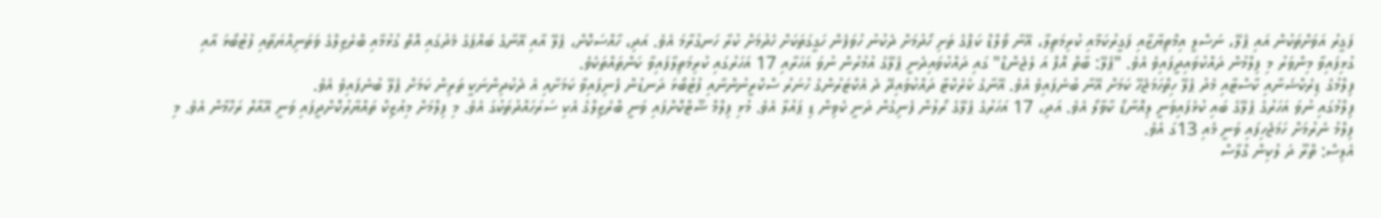ފަގީރު އަވަށްތަކުން އައި ޕެލޭ، ނަސްލީ އިމްތިޔާޒާއި ފަގީރުކަމާއި ކުރިމަތިލާ، އޭނާ ވޯލްޑް ކަޕްގެ ތަށި ހޯދުމަށް ދެކުނު ހުވަފެން ހަގީގަތަކަށް ހެދުމަށް ކުރާ ހަނގުރާމަ އެވެ. އަދި، ހާއްސަކޮށް، ޕެލޭ އާއި އޭނާގެ ބައްޕަގެ މެދުގައި އޮތް ގުޅުމާއި ބްރެޒިލްގެ ވަތަނިއްޔަތާއި ފުޓުބޯޅަ އާއި ގުޅިފައިވާ މިންވަރު މި ފިލްމުން ދައްކުވައިދީފައިވެ އެވެ. "ޕެލޭ: ބާތް އޮފް އަ ލެޖެންޑް" ގައި ދައްކުވައިދެނީ ޕެލޭގެ އުމުރުން ނުވަ އަހަރާއި 17 އަހަރުގައި ކުރިމަތިލާފައިވާ ކަންތައްތަކެވެ.
ފިލްމުގެ ޑިރެކްޝަނާއި ކާސްޓާއި މެދު ޕެލޭ ހިތްހަމަޖެހޭ ކަމަށް އޭނާ ބުނެފައިވެ އެވެ. އޭނާގެ ކެރެކްޓާ ދައްކުވައިދޭ ދެ އެކްޓަރުންގެ ހުނަރު ސްކްރީނުންނާއި ފުޓުބޯޅަ ދަނޑުން ފެނިފައިވާ ކަމަށާއި އެ ދެކުދިންނަކީ ތަރިން ކަމަށް ޕެލޭ ބުނެފައިވެ އެވެ.
ފިލްމުގައި ނުވަ އަހަރުގެ ޕެލޭގެ ބައި ކުޅެފައިވަނީ ލިއޮނާޑޯ ކާވާލޯ އެވެ. އަދި، 17 އަހަރުގެ ޕެލޭގެ ރޯލުން ފެނިގެން ދަނީ ކެވިން ޑި ޕައުލާ އެވެ. މުޅި ފިލްމް ޝޫޓްކޮށްފައި ވަނީ ބްރެޒިލްގެ އެކި ސަރަހައްދުތަކުގަ އެވެ. މި ފިލްމަށް މިއުޒިކް ތައްޔާރުކޮށްދީފައި ވަނީ އޭއާރް ރަހްމާން އެވެ. މި ފިލްމު ނެރުމަށް ހަމަޖެހިފައި ވަނީ މެއި 13ގަ އެވެ.
އެލިސް: ތްރޫ ދަ ލުކިން ގްލާސް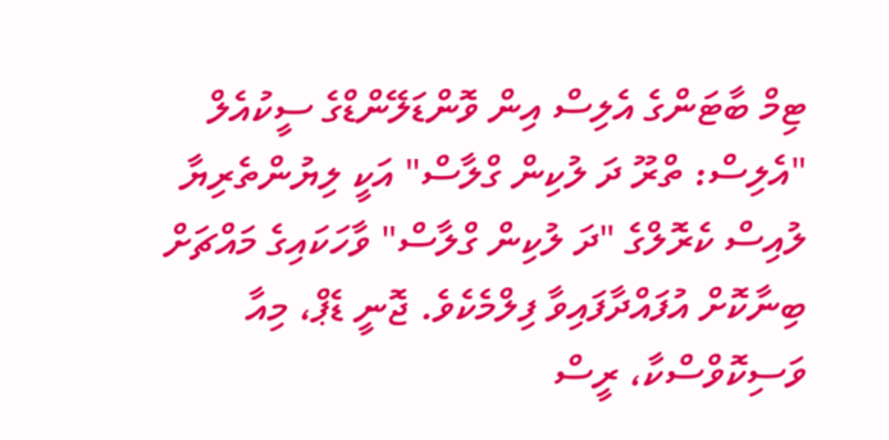ޓިމް ބާޓަންގެ އެލިސް އިން ވޮންޑަލޭންޑްގެ ސީކުއެލް "އެލިސް: ތްރޫ ދަ ލުކިން ގްލާސް" އަކީ ލިޔުންތެރިޔާ ލުއިސް ކެރޮލްގެ "ދަ ލުކިން ގްލާސް" ވާހަކައިގެ މައްޗަށް ބިނާކޮށް އުފައްދާފައިވާ ފިލްމެކެވެ. ޖޮނީ ޑެޕް، މިއާ ވަސިކޮވްސްކާ، ރީސް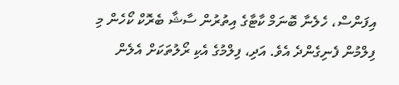އިފަންސް، ހެލެނާ ބޮނަމް ކާޓާގެ އިތުރުން ސާޝާ ބެރޮކް ކޯހެން މި ފިލްމުން ފެނިގެންދެ އެވެ. އަދި، ފިލްމުގެ އެކި ރޯލުތަކަށް އެލެން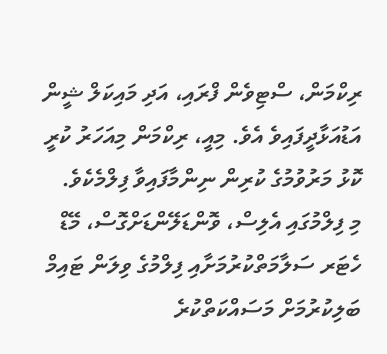ރިކްމަން، ސްޓިވެން ފްރައި، އަދި މައިކަލް ޝީން އަޑުއަޅާދީފައިވެ އެވެ. މިއީ، ރިކްމަން މިއަހަރު ކުރީ ކޮޅު މަރުވުމުގެ ކުރިން ނިންމާފައިވާ ފިލްމެކެވެ.
މި ފިލްމުގައި އެލިސް، ވޮންޑަލޭންޑަށްގޮސް، މޭޑް ހެޓަރ ސަލާމަތްކުރުމަށާއި ފިލްމުގެ ވިލަން ޓައިމް ބަލިކުރުމަށް މަސައްކަތްކުރެ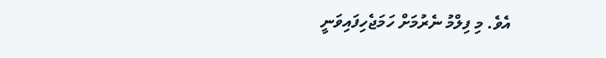އެވެ. މި ފިލްމު ނެރުމަށް ހަމަޖެހިފައިވަނީ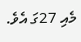މެއި 27ގަ އެވެ.